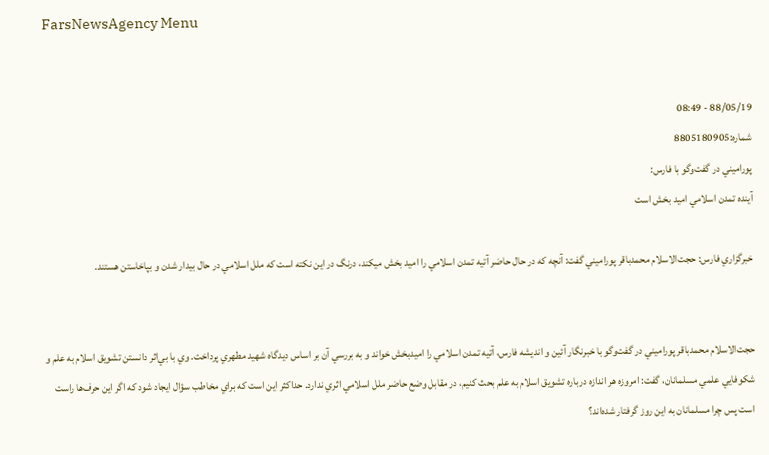FarsNewsAgency Menu


88/05/19 - 08:49
شماره:8805180905
پوراميني در گفت‌وگو با فارس:
آينده تمدن اسلامي اميد بخش است

خبرگزاري فارس: حجت‌الاسلام محمدباقر پوراميني گفت: آنچه كه در حال حاضر آتيه تمدن اسلامي را اميد بخش ميكند، درنگ در اين نكته است كه ملل اسلامي در حال بيدار شدن و بپاخاستن هستند.


حجت‌الاسلام محمدباقر پوراميني در گفت‌وگو با خبرنگار آئين و انديشه فارس، آتيه تمدن اسلامي را اميدبخش خواند و به بررسي آن بر اساس ديدگاه‌ شهيد مطهري پرداخت. وي با بي‌اثر دانستن تشويق اسلام به علم و شكوفايي علمي مسلمانان، گفت: امروزه هر اندازه درباره تشويق اسلام به علم بحث كنيم، در مقابل وضع حاضر ملل اسلامي اثري ندارد. حداكثر اين است كه براي مخاطب سؤال ايجاد شود كه اگر اين حرف‌ها راست است پس چرا مسلمانان به اين روز گرفتار شده‌اند؟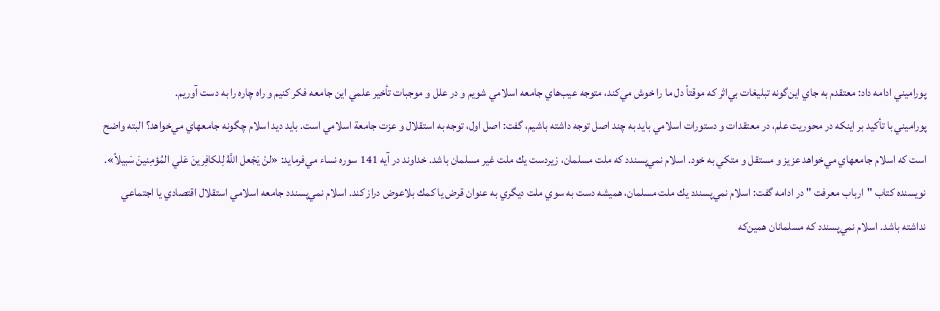پوراميني ادامه داد: معتقدم به جاي اين‌گونه تبليغات بي‌اثر كه موقتاً دل ما را خوش مي‌كند، متوجه عيب‌هاي جامعه اسلامي‌ شويم و در علل و موجبات تأخير علمي اين جامعه فكر كنيم و راه چاره را به دست آوريم.
پوراميني با تأكيد بر اينكه در محوريت علم، در معتقدات و دستورات اسلامي بايد به چند اصل توجه داشته باشيم، گفت: اصل اول، توجه به استقلال و عزت جامعة اسلامي است. بايد ديد اسلام چگونه جامعهاي مي‌خواهد؟ البته واضح است كه اسلام جامعهاي مي‌خواهد عزيز و مستقل و متكي به خود. اسلام نمي‌پسندد كه ملت مسلمان، زيردست يك ملت غير مسلمان باشد. خداوند در آيه 141 سوره نساء مي‌فرمايد: «لنْ يَجْعل اللَّهُ لِلكافِرينَ عَلي المُؤمِنينَ سَبيلاً».
نويسنده كتاب "ارباب معرفت " در ادامه گفت: اسلام نمي‌پسندد يك ملت مسلمان، هميشه دست به سوي ملت ديگري به عنوان قرض يا كمك بلاعوض دراز كند. اسلام نمي‌پسندد جامعه اسلامي استقلال اقتصادي يا اجتماعي نداشته باشد. اسلام نمي‌پسندد كه مسلمانان همين‌كه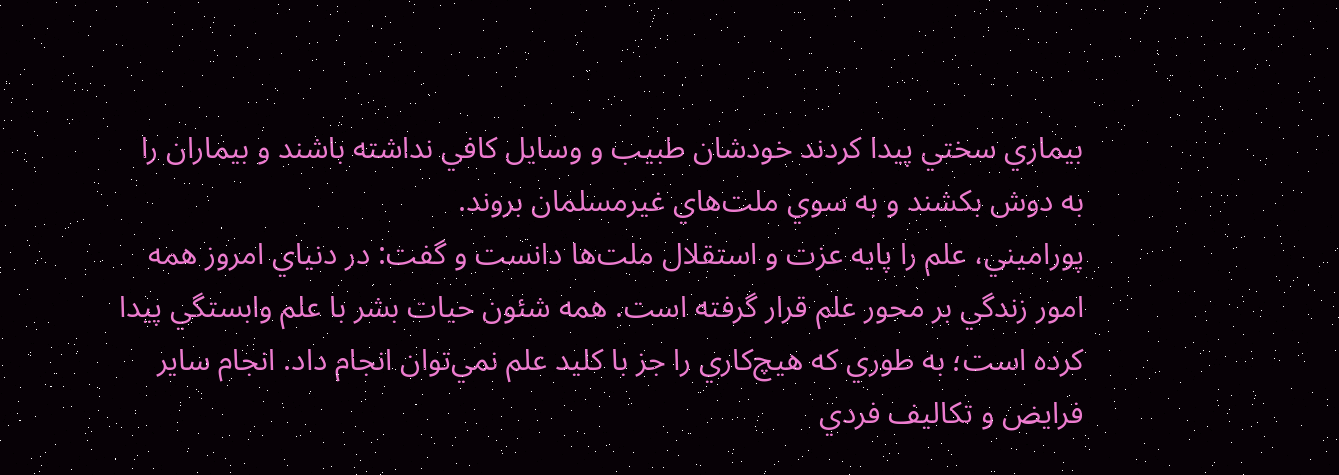بيماري سختي پيدا كردند خودشان طبيب و وسايل كافي نداشته باشند و بيماران را به دوش بكشند و به سوي ملت‌هاي غيرمسلمان بروند.
پوراميني، علم را پايه عزت‌ و استقلال ملت‌ها دانست و گفت: در دنياي امروز همه امور زندگي بر محور علم قرار گرفته است. همه شئون حيات بشر با علم وابستگي پيدا كرده است؛ به طوري كه هيچ‌كاري را جز با كليد علم نمي‌توان انجام داد. انجام ساير فرايض و تكاليف فردي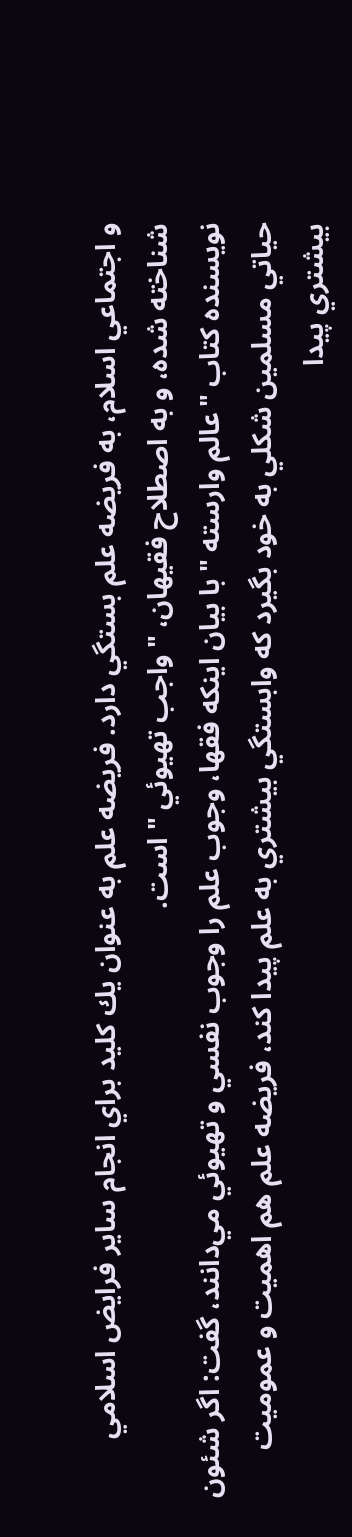و اجتماعي اسلام، به فريضه علم بستگي دارد. فريضه علم به عنوان يك كليد براي انجام ساير فرايض اسلامي شناخته شده، و به اصطلاح فقيهان، "واجب تهيوئي " است.
نويسنده كتاب "عالم وارسته " با بيان اينكه فقها، وجوب علم را وجوب نفسي و تهيوئي مي‌دانند، گفت: اگر شئون حياتي مسلمين شكلي به خود بگيرد كه وابستگي بيشتري به علم پيدا كند، فريضه علم هم اهميت و عموميت بيشتري پيدا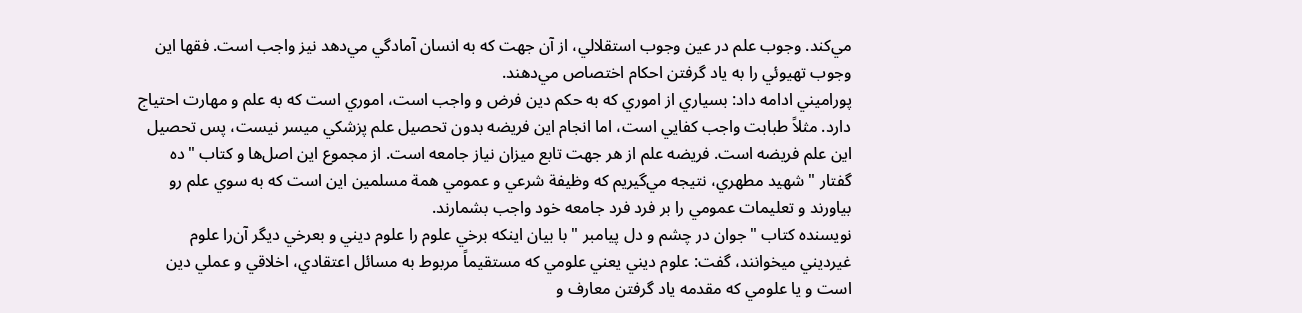مي‌كند. وجوب علم در عين وجوب استقلالي، از آن جهت كه به انسان آمادگي مي‌دهد نيز واجب است. فقها اين وجوب تهيوئي را به ياد گرفتن احكام اختصاص مي‌دهند.
پوراميني ادامه داد: بسياري از اموري كه به حكم دين فرض و واجب است، اموري است كه به علم و مهارت احتياج دارد. مثلاً طبابت واجب كفايي است، اما انجام اين فريضه بدون تحصيل علم پزشكي ميسر نيست، پس تحصيل اين علم فريضه است. فريضه علم از هر جهت تابع ميزان نياز جامعه است. از مجموع اين اصل‌ها و كتاب "ده گفتار " شهيد مطهري، نتيجه مي‌گيريم كه وظيفة شرعي و عمومي همة مسلمين اين است كه به سوي علم رو بياورند و تعليمات عمومي را بر فرد فرد جامعه خود واجب بشمارند.
نويسنده كتاب "جوان در چشم و دل پيامبر " با بيان اينكه برخي علوم را علوم ديني و بعرخي ديگر آن‌را علوم غيرديني ميخوانند، گفت: علوم ديني يعني علومي كه مستقيماً مربوط به مسائل اعتقادي، اخلاقي و عملي دين است و يا علومي كه مقدمه ياد گرفتن معارف و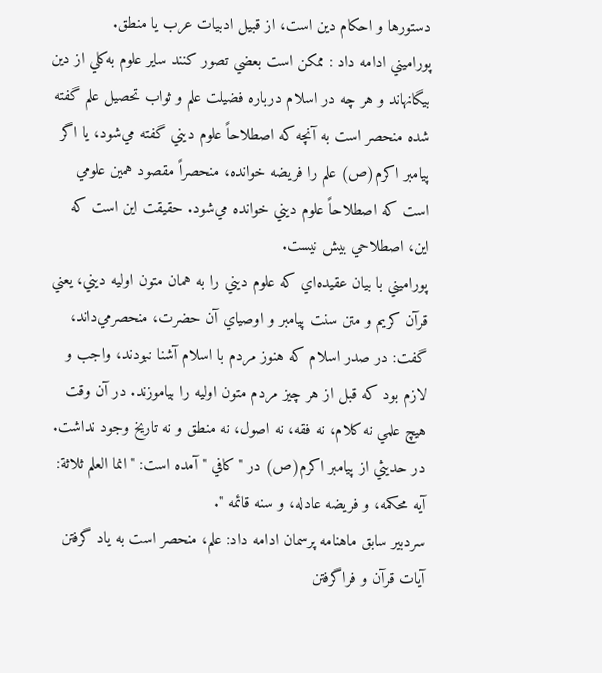دستورها و احكام دين است، از قبيل ادبيات عرب يا منطق.
پوراميني ادامه داد : ممكن است بعضي تصور كنند ساير علوم به‌كلي از دين بيگانهاند و هر چه در اسلام درباره فضيلت علم و ثواب تحصيل علم گفته شده منحصر است به آنچه كه اصطلاحاً علوم ديني گفته مي‌شود، يا اگر پيامبر اكرم(ص) علم را فريضه خوانده، منحصراً مقصود همين علومي است كه اصطلاحاً علوم ديني خوانده مي‌شود. حقيقت اين است كه اين، اصطلاحي بيش نيست.
پوراميني با بيان عقيده‌اي كه علوم ديني را به همان متون اوليه ديني، يعني قرآن كريم و متن سنت پيامبر و اوصياي آن حضرت، منحصرمي‌داند، گفت: در صدر اسلام كه هنوز مردم با اسلام آشنا نبودند، واجب و لازم بود كه قبل از هر چيز مردم متون اوليه را بياموزند. در آن وقت هيچ علمي نه كلام، نه فقه، نه اصول، نه منطق و نه تاريخ وجود نداشت. در حديثي از پيامبر اكرم(ص) در "كافي " آمده است: "انما العلم ثلاثة: آيه محكمه، و فريضه عادله، و سنه قائمه ".
سردبير سابق ماهنامه پرسمان ادامه داد: علم، منحصر است به ياد گرفتن آيات قرآن و فراگرفتن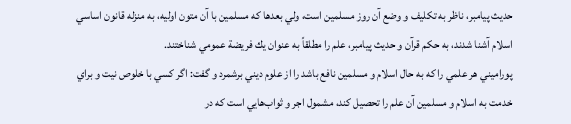حديث پيامبر، ناظر به تكليف و وضع آن روز مسلمين است، ولي بعدها كه مسلمين با آن متون اوليه، به منزله قانون اساسي اسلام آشنا شدند، به حكم قرآن و حديث پيامبر، علم را مطلقاً به عنوان يك فريضة عمومي شناختند.
پوراميني هر علمي را كه به حال اسلام و مسلمين نافع باشد را از علوم ديني برشمرد و گفت: اگر كسي با خلوص نيت و براي خدمت به اسلام و مسلمين آن علم را تحصيل كند، مشمول اجر و ثواب‌هايي است كه در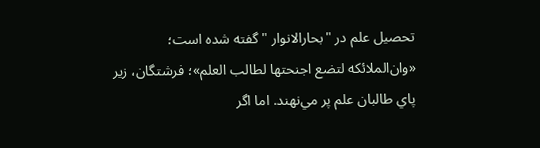تحصيل علم در "بحارالانوار " گفته شده است؛ «وان‌الملائكه لتضع اجنحتها لطالب العلم»؛ فرشتگان، زير پاي طالبان علم پر مي‌نهند. اما اگر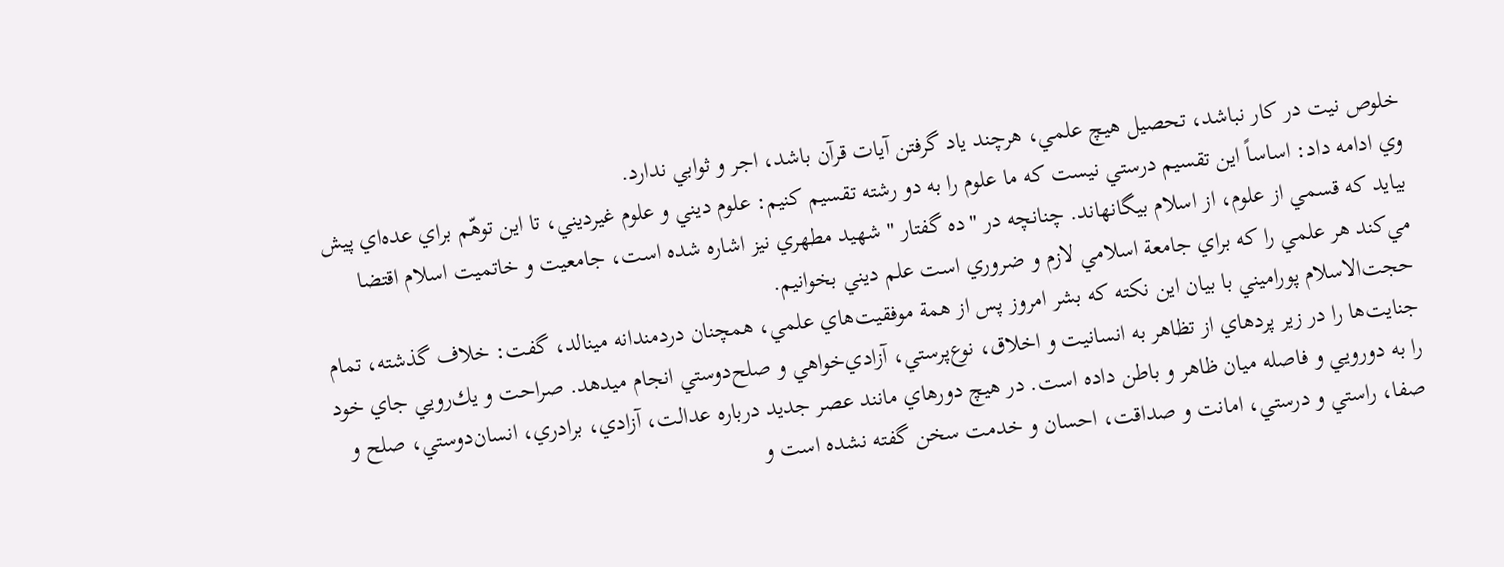خلوص نيت در كار نباشد، تحصيل هيچ علمي، هرچند ياد گرفتن آيات قرآن باشد، اجر و ثوابي ندارد.
وي ادامه داد: اساساً اين تقسيم درستي نيست كه ما علوم را به دو رشته تقسيم كنيم: علوم ديني و علوم غيرديني، تا اين توهّم براي عده‌اي پيش بيايد كه قسمي از علوم، از اسلام بيگانهاند. چنانچه در "ده گفتار " شهيد مطهري نيز اشاره شده است، جامعيت و خاتميت اسلام اقتضا مي‌كند هر علمي را كه براي جامعة اسلامي لازم و ضروري است علم ديني بخوانيم.
حجت‌الاسلام پوراميني با بيان اين نكته كه بشر امروز پس از همة موفقيت‌هاي علمي، همچنان دردمندانه مينالد، گفت: خلاف گذشته، تمام جنايت‌ها را در زير پردهاي از تظاهر به انسانيت و اخلاق، نوع‌پرستي، آزادي‌خواهي و صلح‌دوستي انجام ميدهد. صراحت و يك‌رويي جاي خود را به دورويي و فاصله ميان ظاهر و باطن داده است. در هيچ دورهاي مانند عصر جديد درباره عدالت، آزادي، برادري، انسان‌دوستي، صلح و صفا، راستي و درستي، امانت و صداقت، احسان و خدمت سخن گفته نشده است و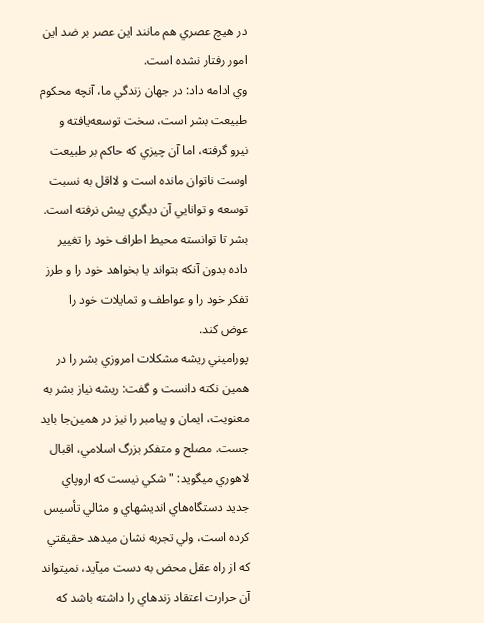در هيچ عصري هم مانند اين عصر بر ضد اين امور رفتار نشده است.
وي ادامه داد: در جهان زندگي ما، آنچه محكوم طبيعت بشر است، سخت توسعه‌يافته و نيرو گرفته، اما آن چيزي كه حاكم بر طبيعت اوست ناتوان مانده است و لااقل به نسبت توسعه و توانايي آن ديگري پيش نرفته است. بشر تا توانسته محيط اطراف خود را تغيير داده بدون آنكه بتواند يا بخواهد خود را و طرز تفكر خود را و عواطف و تمايلات خود را عوض كند.
پوراميني ريشه مشكلات امروزي بشر را در همين‌ نكته دانست و گفت: ريشه نياز بشر به معنويت، ايمان و پيامبر را نيز در همين‌جا بايد جست. مصلح و متفكر بزرگ اسلامي، اقبال لاهوري ميگويد: "شكي نيست كه اروپاي جديد دستگاه‌هاي انديشهاي و مثالي تأسيس كرده است، ولي تجربه نشان ميدهد حقيقتي كه از راه عقل محض به دست ميآيد، نميتواند آن حرارت اعتقاد زندهاي را داشته باشد كه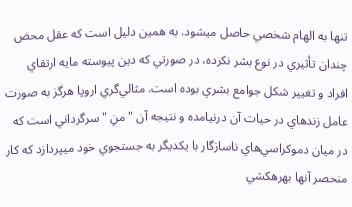تنها به الهام شخصي حاصل ميشود. به همين دليل است كه عقل محض چندان تأثيري در نوع بشر نكرده، در صورتي كه دين پيوسته مايه ارتقاي افراد و تغيير شكل جوامع بشري بوده است. مثالي‌گري اروپا هرگز به صورت عامل زندهاي در حيات آن درنيامده و نتيجه آن "منِ " سرگرداني است كه در ميان دموكراسي‌هاي ناسازگار با يكديگر به جستجوي خود ميپردازد كه كار منحصر آنها بهرهكشي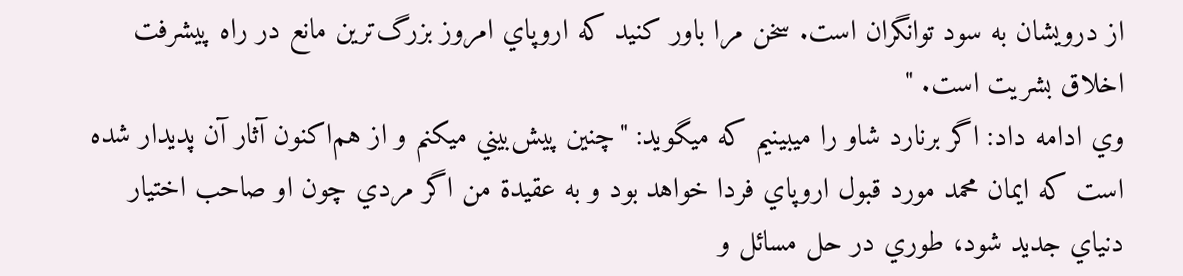از درويشان به سود توانگران است. سخن مرا باور كنيد كه اروپاي امروز بزرگ‌ترين مانع در راه پيشرفت اخلاق بشريت است. "
وي ادامه داد: اگر برنارد شاو را ميبينيم كه ميگويد: "چنين پيش‌بيني ميكنم و از هم‌اكنون آثار آن پديدار شده است كه ايمان محمد مورد قبول اروپاي فردا خواهد بود و به عقيدة من اگر مردي چون او صاحب اختيار دنياي جديد شود، طوري در حل مسائل و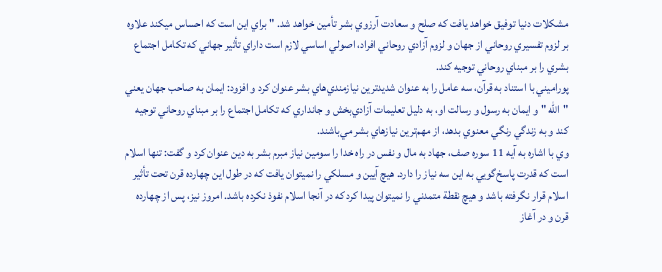مشكلات دنيا توفيق خواهد يافت كه صلح و سعادت آرزوي بشر تأمين خواهد شد. " براي اين است كه احساس ميكند علاوه بر لزوم تفسيري روحاني از جهان و لزوم آزادي روحاني افراد، اصولي اساسي لازم است داراي تأثير جهاني كه تكامل اجتماع بشري را بر مبناي روحاني توجيه كند.
پوراميني با استناد به قرآن، سه عامل را به عنوان شديدترين نيازمندي‌هاي بشر عنوان كرد و افزود: ايمان به صاحب جهان يعني "الله " و ايمان به رسول و رسالت او، به دليل تعليمات آزادي‌بخش و جانداري كه تكامل اجتماع را بر مبناي روحاني توجيه كند و به زندگي رنگي معنوي بدهد، از مهم‌ترين نيازهاي بشر مي‌باشند.
وي با اشاره به آيه 11 سوره صف، جهاد به مال و نفس در راه خدا را سومين نياز مبرم بشر به دين عنوان كرد و گفت: تنها اسلام است كه قدرت پاسخ‌گويي به اين سه نياز را دارد. هيچ آيين و مسلكي را نميتوان يافت كه در طول اين چهارده قرن تحت تأثير اسلام قرار نگرفته باشد و هيچ نقطة متمدني را نميتوان پيدا كرد كه در آنجا اسلام نفوذ نكرده باشد. امروز نيز، پس از چهارده قرن و در آغاز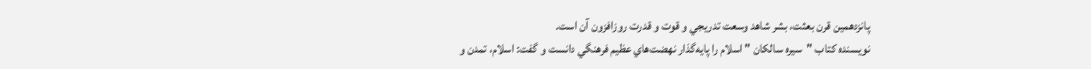پانزدهمين قرن بعثت، بشر شاهد وسعت تدريجي و قوت و قدرت روزافزون آن است.
نويسنده كتاب "سيره سالكان " اسلام را پايه‌گذار نهضت‌هاي عظيم فرهنگي دانست و گفت: اسلام، تمدن و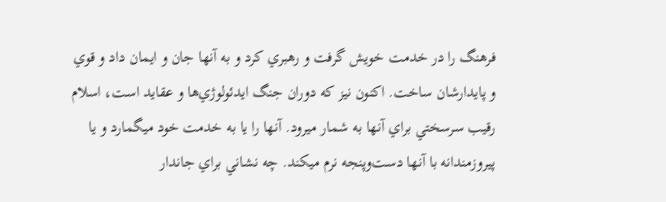فرهنگ را در خدمت خويش گرفت و رهبري كرد و به آنها جان و ايمان داد و قوي و پايدارشان ساخت. اكنون نيز كه دوران جنگ ايدئولوژي‌ها و عقايد است، اسلام رقيب سرسختي براي آنها به شمار ميرود. آنها را يا به خدمت خود ميگمارد و يا پيروزمندانه با آنها دست‌وپنجه نرم ميكند. چه نشاني براي جاندار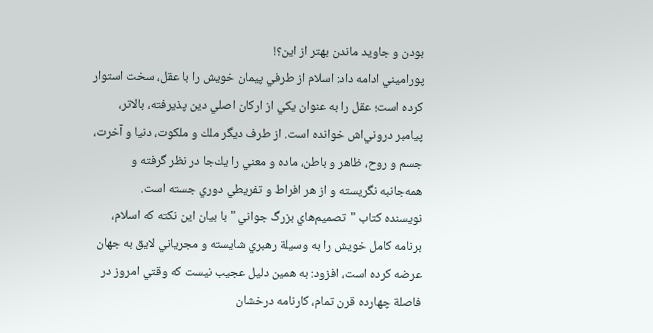بودن و جاويد ماندن بهتر از اين؟!
پوراميني ادامه داد: اسلام از طرفي پيمان خويش را با عقل، سخت استوار كرده است؛ عقل را به عنوان يكي از اركان اصلي دين پذيرفته، بالاتر، پيامبر دروني‌اش خوانده است. از طرف ديگر ملك و ملكوت، دنيا و آخرت، جسم و روح، ظاهر و باطن، ماده و معني را يك‌جا در نظر گرفته و همه‌جانبه نگريسته و از هر افراط و تفريطي دوري جسته است.
نويسنده كتاب "تصميم‌هاي بزرگ جواني " با بيان اين نكته كه اسلام، برنامه كامل خويش را به وسيلة رهبري شايسته و مجرياني لايق به جهان عرضه كرده است، افزود: به همين دليل عجيب نيست كه وقتي امروز در فاصلة چهارده قرن تمام، كارنامه درخشان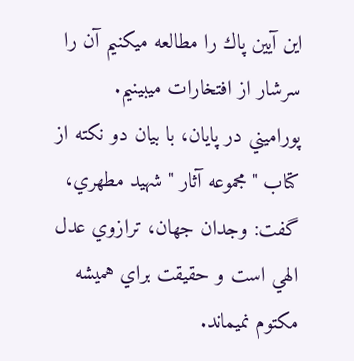اين آيين پاك را مطالعه ميكنيم آن را سرشار از افتخارات ميبينيم.
پوراميني در پايان، با بيان دو نكته از كتاب "مجموعه آثار " شهيد مطهري، گفت: وجدان جهان، ترازوي عدل الهي است و حقيقت براي هميشه مكتوم نميماند.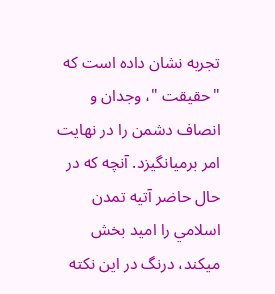تجربه نشان داده است كه "حقيقت "، وجدان و انصاف دشمن را در نهايت امر برميانگيزد. آنچه كه در حال حاضر آتيه تمدن اسلامي را اميد بخش ميكند، درنگ در اين نكته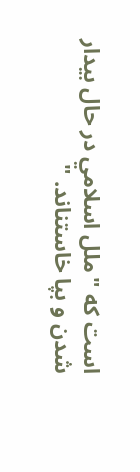است كه "ملل اسلامي در حال بيدار شدن و بپا خاستناند. "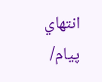انتهاي پيام/